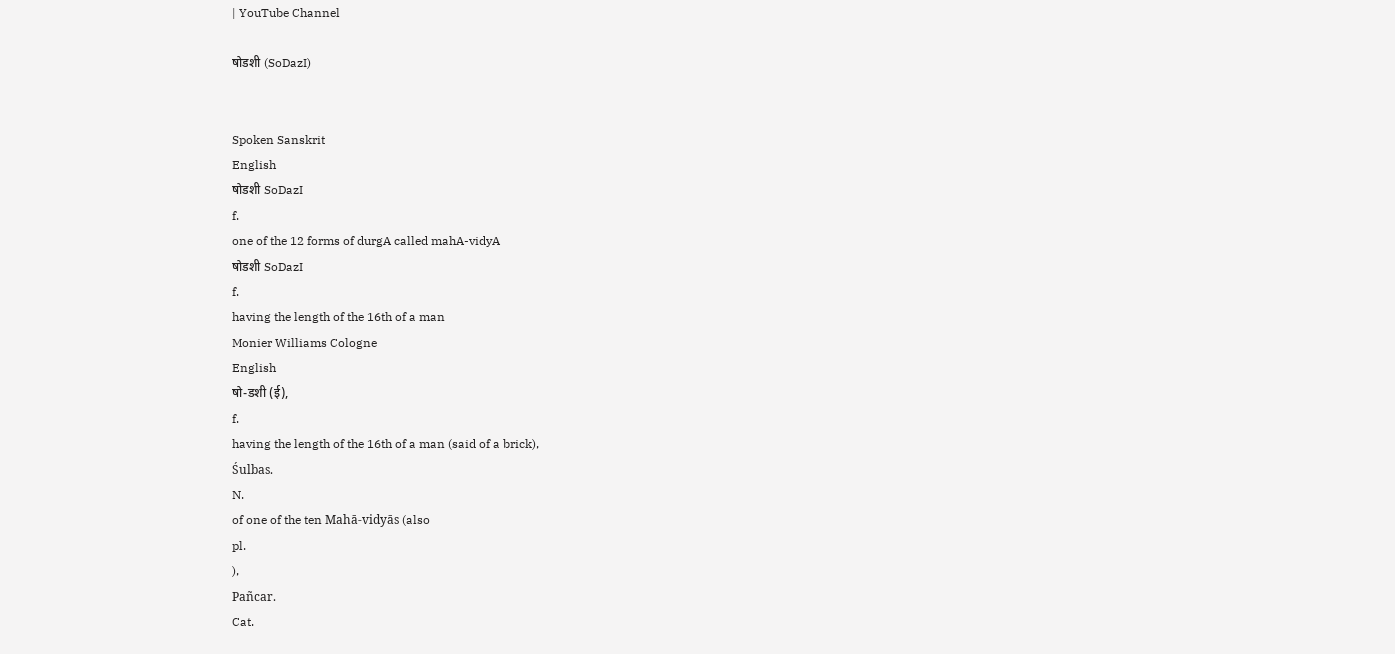| YouTube Channel

षोडशी (SoDazI)


Spoken Sanskrit
English
षोडशी SoDazI
f.
one of the 12 forms of durgA called mahA-vidyA
षोडशी SoDazI
f.
having the length of the 16th of a man
Monier Williams Cologne
English
षो-डशी (ई),
f.
having the length of the 16th of a man (said of a brick),
Śulbas.
N.
of one of the ten Mahā-vidyās (also
pl.
),
Pañcar.
Cat.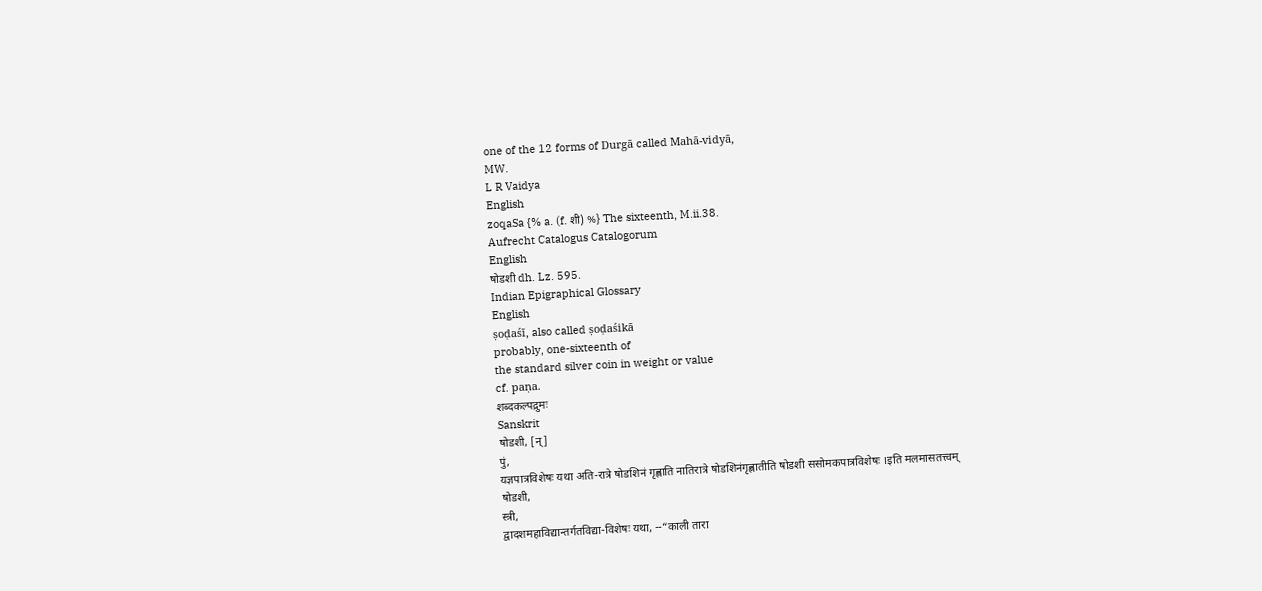one of the 12 forms of Durgā called Mahā-vidyā,
MW.
L R Vaidya
English
zoqaSa {% a. (f. शी) %} The sixteenth, M.ii.38.
Aufrecht Catalogus Catalogorum
English
षोडशी dh. Lz. 595.
Indian Epigraphical Glossary
English
ṣoḍaśī, also called ṣoḍaśikā
probably, one-sixteenth of
the standard silver coin in weight or value
cf. paṇa.
शब्दकल्पद्रुमः
Sanskrit
षोडशी, [न्]
पुं,
यज्ञपात्रविशेषः यथा अति-रात्रे षोडशिनं गृह्णाति नातिरात्रे षोडशिनंगृह्णातीति षोडशी ससोमकपात्रविशेषः ।इति मलमासतत्त्वम्
षोडशी,
स्त्री,
द्वादशमहाविद्यान्तर्गतविद्या-विशेषः यथा, --“काली तारा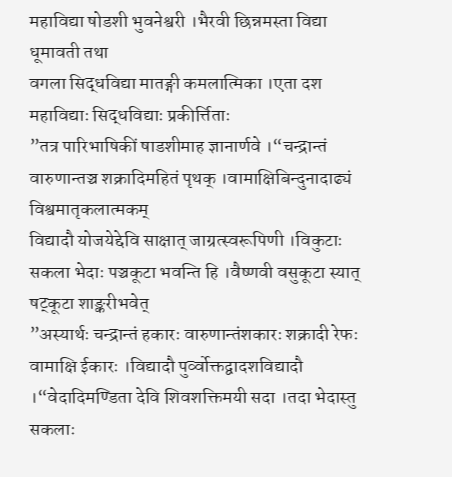महाविद्या षोडशी भुवनेश्वरी ।भैरवी छिन्नमस्ता विद्या धूमावती तथा
वगला सिद्धविद्या मातङ्गी कमलात्मिका ।एता दश महाविद्याः सिद्धविद्याः प्रकीर्त्तिताः
”तत्र पारिभाषिकीं षाडशीमाह ज्ञानार्णवे ।“चन्द्रान्तं वारुणान्तञ्च शक्रादिमहितं पृथक् ।वामाक्षिबिन्दुनादाढ्यं विश्वमातृकलात्मकम्
विद्यादौ योजयेद्देवि साक्षात् जाग्रत्स्वरूपिणी ।विकुटाः सकला भेदाः पञ्चकूटा भवन्ति हि ।वैष्णवी वसुकूटा स्यात् षट्कूटा शाङ्करीभवेत्
”अस्यार्थः चन्द्रान्तं हकारः वारुणान्तंशकारः शक्रादी रेफः वामाक्षि ईकारः ।विद्यादौ पुर्व्वोक्तद्वादशविद्यादौ ।“वेदादिमण्डिता देवि शिवशक्तिमयी सदा ।तदा भेदास्तु सकलाः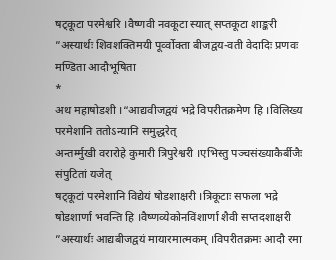षट्कूटा परमेश्वरि ।वैष्णवी नवकूटा स्यात् सप्तकूटा शाङ्करी
”अस्यार्थः शिवशक्तिमयी पूर्व्वोक्ता बीजद्वय-वती वेदादिः प्रणवः मण्डिता आदौभूषिता
*
अथ महाषोडशी ।“आद्यवीजद्वयं भद्रे विपरीतक्रमेण हि ।विलिख्य परमेशानि ततोऽन्यानि समुद्धरेत्
अन्तर्म्मुखी वरारोहे कुमारी त्रिपुरेश्वरी ।एभिस्तु पञ्चसंख्याकैर्बीजैः संपुटितां यजेत्
षट्कूटां परमेशानि विद्येयं षोडशाक्षरी ।त्रिकूटाः सफला भद्रे षोडशार्णा भवन्ति हि ।वैष्णव्येकोनविंशार्णा शैवी सप्तदशाक्षरी
”अस्यार्थः आद्यबीजद्वयं मायारमात्मकम् ।विपरीतक्रमः आदौ रमा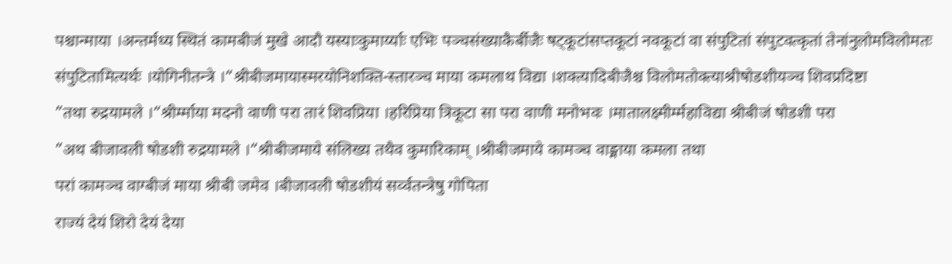पश्चान्माया ।अन्तर्मध्य स्थितं कामबीजं मुखे आदौ यस्याःकुमार्य्याः एभिः पञ्चसंख्याकैर्बीजैः षट्कूटांसप्तकूटां नवकूटां वा संपुटितां संपुटवत्कृतां तेनांनुलोमविलोमतः संपुटितामित्यर्थः ।योगिनीतन्त्रे ।“श्रीबीजमायास्मरयोनिशक्ति-स्तारञ्च माया कमलाथ विद्या ।शक्त्यादिबीजैश्च विलोमतोक्त्याश्रीषोडशीयञ्च शिवप्रदिष्टा
”तथा रुद्रयामले ।“श्रीर्म्माया मदनो वाणी परा तारं शिवप्रिया ।हरिप्रिया त्रिकूटा सा परा वाणी मनोभवः ।मातालक्ष्मीर्म्महाविद्या श्रीबीजं षोडशी परा
”अथ बीजावली षोडशी रुद्रयामले ।“श्रीबीजमाये संलिख्य तथैव कुमारिकाम् ।श्रीबीजमाये कामञ्च वाङ्माया कमला तथा
परां कामञ्च वाग्बीजं माया श्रीबी जमेव ।बीजावली षोडशीयं सर्व्वतन्त्रेषु गोपिता
राज्यं देयं शिरो देयं देया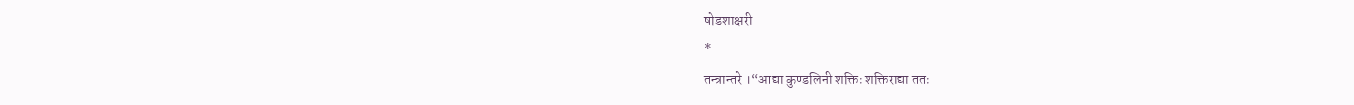षोडशाक्षरी
*
तन्त्रान्तरे ।“आद्या कुण्डलिनी शक्तिः शक्तिराद्या ततः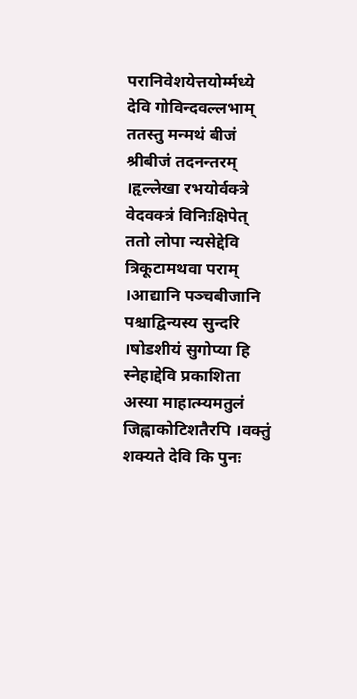परानिवेशयेत्तयोर्म्मध्ये देवि गोविन्दवल्लभाम्
ततस्तु मन्मथं बीजं श्रीबीजं तदनन्तरम् ।हृल्लेखा रभयोर्वक्त्रे वेदवक्त्रं विनिःक्षिपेत्
ततो लोपा न्यसेद्देवि त्रिकूटामथवा पराम् ।आद्यानि पञ्चबीजानि पश्चाद्विन्यस्य सुन्दरि ।षोडशीयं सुगोप्या हि स्नेहाद्देवि प्रकाशिता
अस्या माहात्म्यमतुलं जिह्वाकोटिशतैरपि ।वक्तुं शक्यते देवि कि पुनः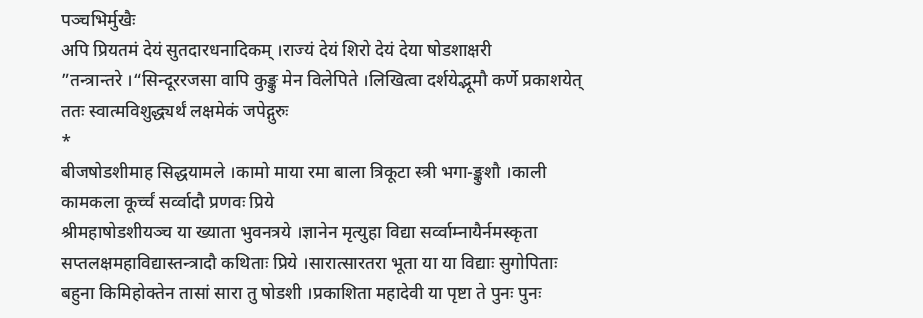पञ्चभिर्मुखैः
अपि प्रियतमं देयं सुतदारधनादिकम् ।राज्यं देयं शिरो देयं देया षोडशाक्षरी
”तन्त्रान्तरे ।“सिन्दूररजसा वापि कुङ्कु मेन विलेपिते ।लिखित्वा दर्शयेद्भूमौ कर्णे प्रकाशयेत्
ततः स्वात्मविशुद्ध्यर्थं लक्षमेकं जपेद्गुरुः
*
बीजषोडशीमाह सिद्धयामले ।कामो माया रमा बाला त्रिकूटा स्त्री भगा-ङ्कुशौ ।काली कामकला कूर्च्चं सर्व्वादौ प्रणवः प्रिये
श्रीमहाषोडशीयञ्च या ख्याता भुवनत्रये ।ज्ञानेन मृत्युहा विद्या सर्व्वाम्नायैर्नमस्कृता
सप्तलक्षमहाविद्यास्तन्त्रादौ कथिताः प्रिये ।सारात्सारतरा भूता या या विद्याः सुगोपिताः
बहुना किमिहोक्तेन तासां सारा तु षोडशी ।प्रकाशिता महादेवी या पृष्टा ते पुनः पुनः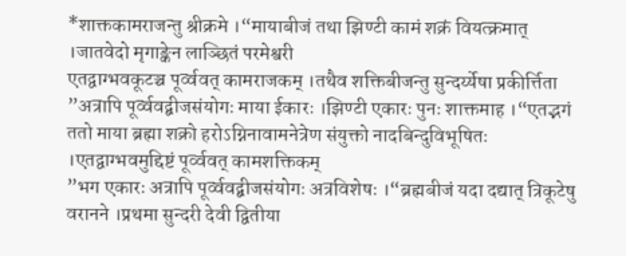*शाक्तकामराजन्तु श्रीक्रमे ।“मायाबीजं तथा झिण्टी कामं शक्रं वियत्क्रमात् ।जातवेदो मृगाङ्केन लाञ्छितं परमेश्वरी
एतद्वाग्भवकूटञ्च पूर्व्ववत् कामराजकम् ।तथैव शक्तिबीजन्तु सुन्दर्य्येषा प्रकीर्त्तिता
”अत्रापि पूर्व्ववद्बीजसंयोगः माया ईकारः ।झिण्टी एकारः पुनः शाक्तमाह ।“एतद्भगं ततो माया ब्रह्मा शक्रो हरोऽग्निनावामनेत्रेण संयुक्तो नादबिन्दुविभूषितः ।एतद्वाग्भवमुद्दिष्टं पूर्व्ववत् कामशक्तिकम्
”भग एकारः अत्रापि पूर्व्ववद्बीजसंयोगः अत्रविशेषः ।“ब्रह्मबीजं यदा दद्यात् त्रिकूटेषु वरानने ।प्रथमा सुन्दरी देवी द्वितीया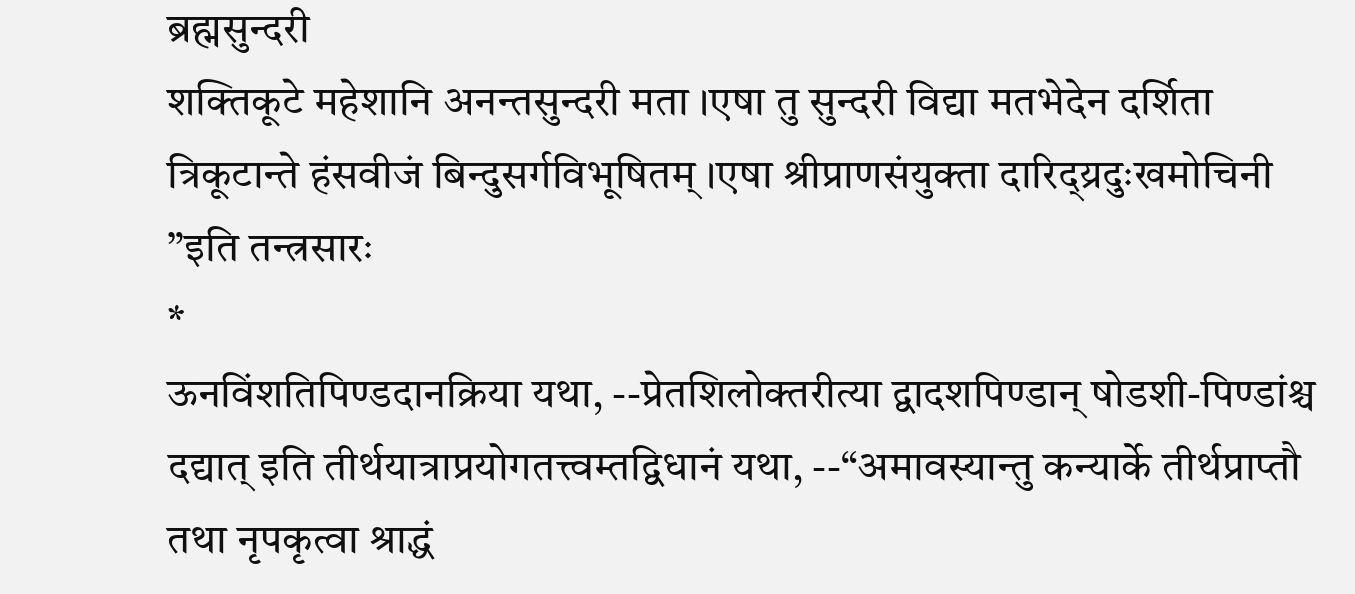ब्रह्मसुन्दरी
शक्तिकूटे महेशानि अनन्तसुन्दरी मता ।एषा तु सुन्दरी विद्या मतभेदेन दर्शिता
त्रिकूटान्ते हंसवीजं बिन्दुसर्गविभूषितम् ।एषा श्रीप्राणसंयुक्ता दारिद्य्रदुःखमोचिनी
”इति तन्त्रसारः
*
ऊनविंशतिपिण्डदानक्रिया यथा, --प्रेतशिलोक्तरीत्या द्वादशपिण्डान् षोडशी-पिण्डांश्च दद्यात् इति तीर्थयात्राप्रयोगतत्त्वम्तद्विधानं यथा, --“अमावस्यान्तु कन्यार्के तीर्थप्राप्तौ तथा नृपकृत्वा श्राद्धं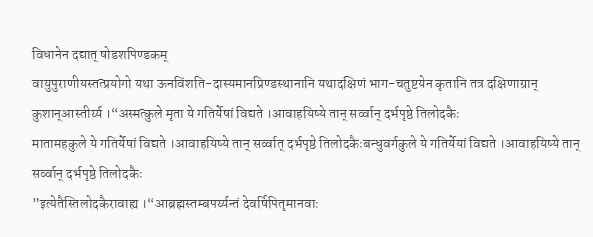विधानेन दद्यात् षोडशपिण्डकम्
वायुपुराणीयस्तत्प्रयोगो यथा ऊनविंशति-दास्यमानप्रिण्डस्थानानि यथादक्षिणं भाग-चतुष्टयेन कृतानि तत्र दक्षिणाग्रान् कुशान्आस्तीर्य्य ।“अस्मत्कुले मृता ये गतिर्येषां विद्यते ।आवाहयिष्ये तान् सर्व्वान् दर्भपृष्ठे तिलोदकैः
मातामहकुले ये गतिर्येषां विद्यते ।आवाहयिष्ये तान् सर्व्वात् दर्भपृष्ठे तिलोदकैःबन्धुवर्गकुले ये गतिर्येयां विद्यते ।आवाहयिष्ये तान् सर्व्वान् दर्भपृष्ठे तिलोदकैः
”इत्येतैस्तिलोदकैरावाह्य ।“आब्रह्मस्तम्बपर्य्यन्तं देवर्षिपितृमानवाः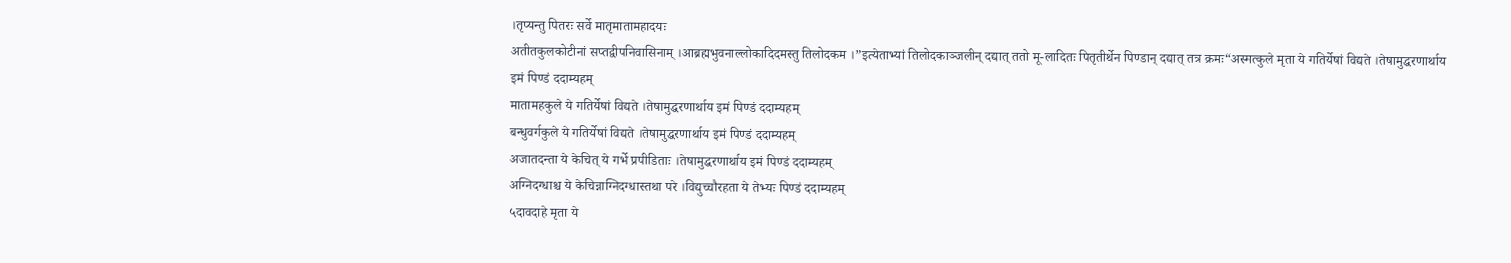।तृप्यन्तु पितरः सर्वे मातृमातामहादयः
अतीतकुलकोटीनां सप्तद्वीपनिवासिनाम् ।आब्रह्मभुवनाल्लोकादिदमस्तु तिलोदकम ।”इत्येताभ्यां तिलोदकाञ्जलीन् दद्यात् ततो मू-लादितः पितृतीर्थेन पिण्डान् दद्यात् तत्र क्रमः“अस्मत्कुले मृता ये गतिर्येषां विद्यते ।तेषामुद्धरणार्थाय इमं पिण्डं ददाम्यहम्
मातामहकुले ये गतिर्येषां विद्यते ।तेषामुद्धरणार्थाय इमं पिण्डं ददाम्यहम्
बन्धुवर्गकुले ये गतिर्येषां विद्यते ।तेषामुद्धरणार्थाय इमं पिण्डं ददाम्यहम्
अजातदन्ता ये केचित् ये गर्भे प्रपीडिताः ।तेषामुद्धरणार्थाय इमं पिण्डं ददाम्यहम्
अग्निदग्धाश्च ये केचिन्नाग्निदग्धास्तथा परे ।विद्युच्चौरहता ये तेभ्यः पिण्डं ददाम्यहम्
५दावदाहे मृता ये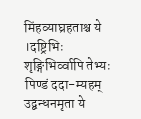मिंहव्याघ्रहताश्च ये ।दष्ट्रिभिः शृङ्गिभिर्व्वापि तेभ्यः पिण्डं ददा-म्यहम्
उद्बन्धनमृता ये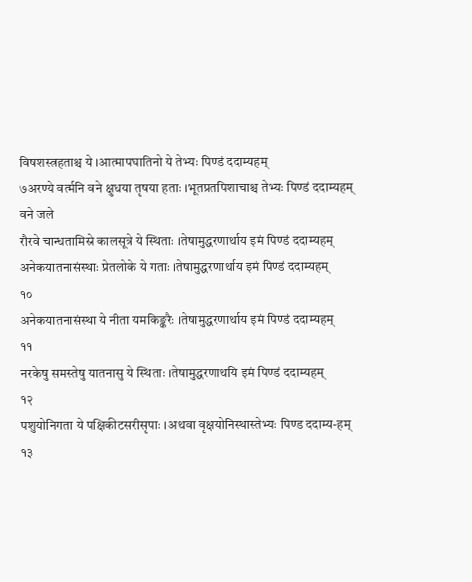विषशस्त्रहताश्च ये ।आत्मापघातिनो ये तेभ्यः पिण्डं ददाम्यहम्
७अरण्ये वर्त्मनि वने क्षुधया तृषया हताः ।भूतप्रतपिशाचाश्च तेभ्यः पिण्डं ददाम्यहम्
वने जले
रौरवे चान्धतामिस्रे कालसूत्रे ये स्थिताः ।तेषामुद्धरणार्थाय इमं पिण्डं ददाम्यहम्
अनेकयातनासंस्थाः प्रेतलोके ये गताः ।तेषामुद्धरणार्थाय इमं पिण्डं ददाम्यहम्
१०
अनेकयातनासंस्था ये नीता यमकिङ्करैः ।तेषामुद्धरणार्थाय इमं पिण्डं ददाम्यहम्
११
नरकेषु समस्तेषु यातनासु ये स्थिताः ।तेषामुद्धरणाथयि इमं पिण्डं ददाम्यहम्
१२
पशुयोनिगता ये पक्षिकीटसरीसृपाः ।अथवा वृक्षयोनिस्थास्तेभ्यः पिण्ड ददाम्य-हम्
१३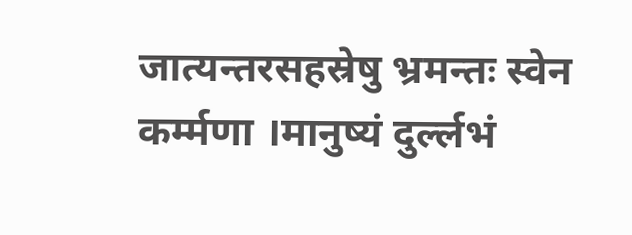जात्यन्तरसहस्रेषु भ्रमन्तः स्वेन कर्म्मणा ।मानुष्यं दुर्ल्लभं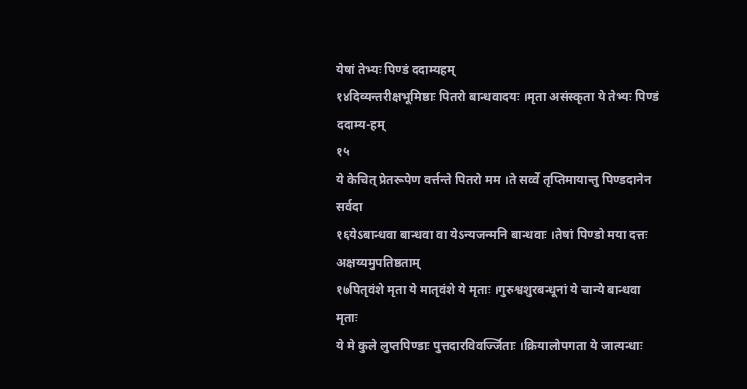येषां तेभ्यः पिण्डं ददाम्यहम्
१४दिव्यन्तरीक्षभूमिष्ठाः पितरो बान्धवादयः ।मृता असंस्कृता ये तेभ्यः पिण्डं ददाम्य-हम्
१५
ये केचित् प्रेतरूपेण वर्त्तन्ते पितरो मम ।ते सर्व्वे तृप्तिमायान्तु पिण्डदानेन सर्वदा
१६येऽबान्धवा बान्धवा वा येऽन्यजन्मनि बान्धवाः ।तेषां पिण्डो मया दत्तः अक्षय्यमुपतिष्ठताम्
१७पितृवंशे मृता ये मातृवंशे ये मृताः ।गुरुश्वशुरबन्धूनां ये चान्ये बान्धवा मृताः
ये मे कुले लुप्तपिण्डाः पुत्तदारविवर्ज्जिताः ।क्रियालोपगता ये जात्यन्धाः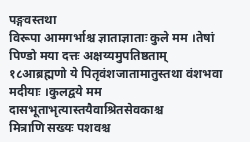पङ्गवस्तथा
विरूपा आमगर्भाश्च ज्ञाताज्ञाताः कुले मम ।तेषां पिण्डो मया दत्तः अक्षय्यमुपतिष्ठताम्
१८आब्रह्मणो ये पितृवंशजातामातुस्तथा वंशभवा मदीयाः ।कुलद्वये मम दासभूताभृत्यास्तयैवाश्रितसेवकाश्च
मित्राणि सख्यः पशवश्च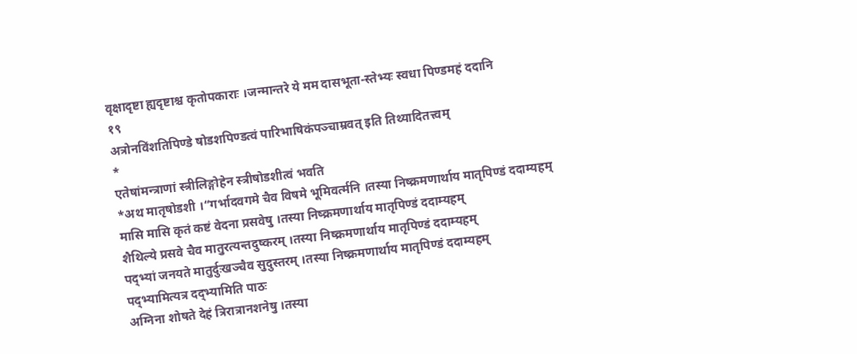वृक्षादृष्टा ह्यदृष्टाश्च कृतोपकाराः ।जन्मान्तरे ये मम दासभूता-स्तेभ्यः स्वधा पिण्डमहं ददानि
१९
अत्रोनविंशतिपिण्डे षोडशपिण्डत्वं पारिभाषिकंपञ्चाम्रवत् इति तिथ्यादितत्त्वम्
*
एतेषांमन्त्राणां स्त्रीलिङ्गोहेन स्त्रीषोडशीत्वं भवति
*अथ मातृषोडशी ।“गर्भादवगमे चैव विषमे भूमिवर्त्मनि ।तस्या निष्क्रमणार्थाय मातृपिण्डं ददाम्यहम्
मासि मासि कृतं कष्टं वेदना प्रसवेषु ।तस्या निष्क्रमणार्थाय मातृपिण्डं ददाम्यहम्
शैथिल्ये प्रसवे चैव मातुरत्यन्तदुष्करम् ।तस्या निष्क्रमणार्थाय मातृपिण्डं ददाम्यहम्
पद्भ्यां जनयते मातुर्दुःखञ्चैव सुदुस्तरम् ।तस्या निष्क्रमणार्थाय मातृपिण्डं ददाम्यहम्
पद्भ्यामित्यत्र दद्भ्यामिति पाठः
अग्निना शोषते देहं त्रिरात्रानशनेषु ।तस्या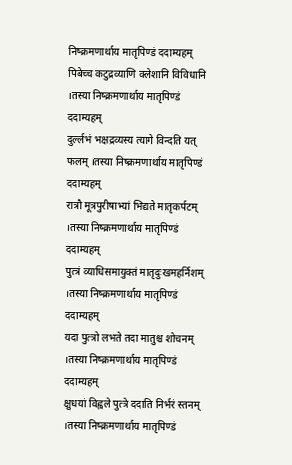निष्क्रमणार्थाय मातृपिण्डं ददाम्यहम्
पिबेच्च कटुद्रव्याणि क्लेशानि विविधानि ।तस्या निष्क्रमणार्थाय मातृपिण्डं ददाम्यहम्
दुर्ल्लभं भक्षद्रव्यस्य त्यागे विन्दति यत् फलम् ।तस्या निष्क्रमणार्थाय मातृपिण्डं ददाम्यहम्
रात्रौ मूत्रपुरीषाभ्यां भिद्यते मातृकर्पटम् ।तस्या निष्क्रमणार्थाय मातृपिण्डं ददाम्यहम्
पुत्त्रं व्याधिसमायुक्तं मातृदुःखमहर्निशम् ।तस्या निष्क्रमणार्थाय मातृपिण्डं ददाम्यहम्
यदा पुत्त्रो लभते तदा मातुश्च शोचनम् ।तस्या निष्क्रमणार्थाय मातृपिण्डं ददाम्यहम्
क्षुधयां विह्वले पुत्त्रे ददाति निर्भरं स्तनम् ।तस्या निष्क्रमणार्थाय मातृपिण्डं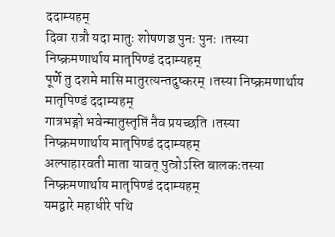ददाम्यहम्
दिवा रात्रौ यदा मातुः शोषणञ्च पुनः पुनः ।तस्या निष्क्रमणार्थाय मातृपिण्डं ददाम्यहम्
पूर्णे तु दशमे मासि मातुरत्यन्तदुष्करम् ।तस्या निष्क्रमणार्थाय मातृपिण्डं ददाम्यहम्
गात्रभङ्गो भवेन्मातुस्तृप्तिं नैव प्रयच्छति ।तस्या निष्क्रमणार्थाय मातृपिण्डं ददाम्यहम्
अल्पाहारवती माता यावत् पुत्त्रोऽस्ति बालकःतस्या निष्क्रमणार्थाय मातृपिण्डं ददाम्यहम्
यमद्वारे महाधीरे पथि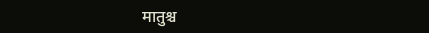मातुश्च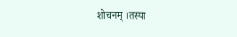शोचनम् ।तस्या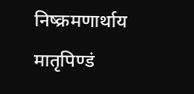निष्क्रमणार्थाय मातृपिण्डं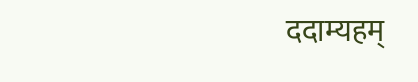ददाम्यहम्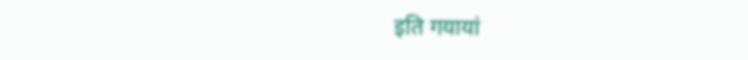इति गयायां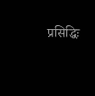प्रसिद्धिः